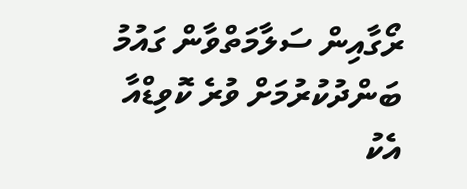ރޯގާއިން ސަލާމަތްވާން ގައުމު ބަންދުކުރުމަށް ވުރެ ކޮވިޑްއާ އެކު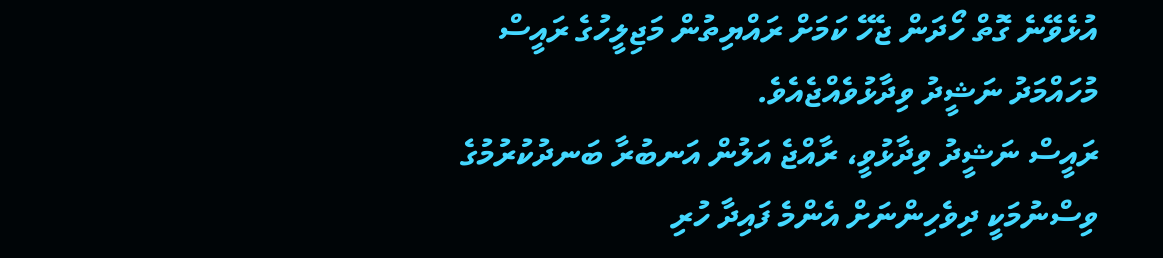އުޅެވޭނެ ގޮތް ހޯދަން ޖެހޭ ކަމަށް ރައްޔިތުން މަޖިލީހުގެ ރައީސް މުހައްމަދު ނަޝީދު ވިދާޅުވެއްޖެއެވެ.
ރައީސް ނަޝީދު ވިދާޅުވީ، ރާއްޖެ އަލުން އަނބުރާ ބަނދުކުރުމުގެ ވިސްނުމަކީ ދިވެހިންނަށް އެންމެ ފައިދާ ހުރި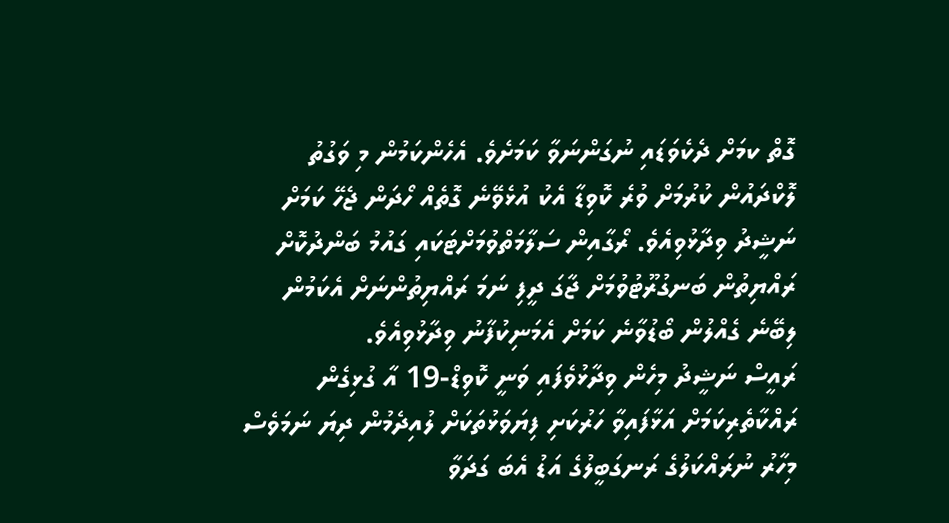ގޮތް ކމަށް ދެކެވަޑައި ނުގަންނަވާ ކަމަށެވެ. އެހެންކަމުން މި ވަގުތު ލޮކްދައުން ކުރުމަށް ވުރެ ކޮވިޑާ އެކު އުޅެވޭނެ ގޮތެއް ހޯދަން ޖެހޭ ކަމަށް ނަޝީދު ވިދާޅުވިއެވެ. ރޯގާއިން ސަލާމަތްވުމަށްޓަކައި ގައުމު ބަންދުކޮށް ރައްޔިތުން ބަނގުރޫޓުވުމަށް ޖާގަ ދީފި ނަމަ ރައްޔިތުންނަށް އެކަމުން ލިބޭނެ ގެއްލުން ބޯޑުވާނެ ކަމަށް އެމަނިކުފާނު ވިދާޅުވިއެވެ.
ރައީސް ނަޝީދު މިހެން ވިދާޅުވެފައި ވަނީ ކޮވިޑް-19 އާ ގުޅިގެން ރައްކާތެރިކަމަށް އަޅާފައިވާ ހަރުކަށި ފިޔަވަޅުތަކަށް ލުއިދެމުން ދިޔަ ނަމަވެސް މިހާރު ނުރައްކަލުގެ ރަނގަބީލުގެ އަޑު އެބަ ގަދަވާ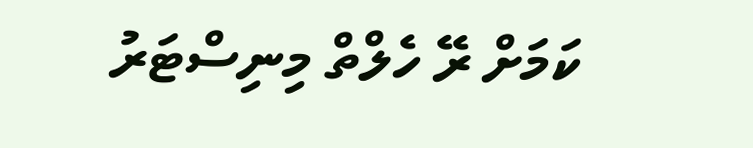ކަމަށް ރޭ ހެލްތް މިނިސްޓަރު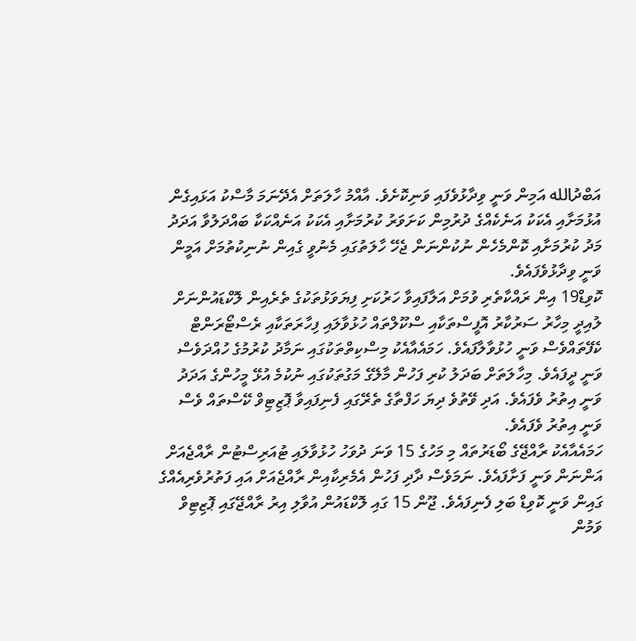އަބްދުالله އަމިން ވަނީ ވިދާޅުވެފައި ވަނިކޮށެވެ. އާއްމު ހާލަތަށް އެދޭނަމަ މާސްކު އަޅައިގެން އުޅުމަށާއި އެކަކު އަނެކެއްގެ ދުރުމިން ކަށަވަރު ކުރުމަށާއި އެކަކު އަނެއްކަކާ ބައްދަލުވާ އަދަދު މަދު ކުރުމަށާއި ކޮންމެހެން ނުކުންނަން ޖެހޭ ހާލަތުގައި މެނުވީ ގެއިން ނުނިކުތުމަށް އަމީން ވަނީ ވިދާޅުވެފައެވެ.
ކޮވިޑް19 އިން ރައްކާތެރި ވުމަށް އަލާފައިވާ ހަރުކަށި ފިޔަވަޅުތަކުގެ ތެރެއިން ލޮކްޑައުންނަށް ލުއިދީ މިހާރު ސަރުކާރު އޮފީސްތަކާއި ސްކޫލްތައް ހުޅުވާލައި ފިހާރަތަކާއި ރެސްޓޯރަންޓް ކެފޭތައްވެސް ވަނީ ހުޅުވާލާފައެވެ. ހަމައެއާއެކު މިސްކިތްތަކުގައި ނަމާދު ކުރުމުގެ ހުއްދަވެސް ވަނީ ދީފައެވެ. މިހާލަތަށް ބަދަލު ކުރި ފަހުން މާލޭގެ މަގުތަކުގައި ނުކުމެ އުޅޭ މީހުންގެ އަދަދު ވަނީ އިތުރު ވެފައެވެ. އަދި ވޭތުވެ ދިޔަ ހަފްތާގެ ތެރޭގައި ފެނިފައިވާ ޕޮޒިޓިވް ކޭސްތައް ވެސް ވަނީ އިތުރު ވެފައެވެ.
ހަމައެއާއެކު ރާއްޖޭގެ ބޯޑަރުތައް މި މަހުގެ 15 ވަނަ ދުވަހު ހުޅުވާލައި ޓުއަރިސްޓުން ރާއްޖެއަށް އަންނަން ވަނީ ފަށާފައެވެ. ނަމަވެސް ދާދި ފަހުން އެމެރިކާއިން ރާއްޖެއަށް އައި ފަތުރުވެރިއެއްގެ ގައިން ވަނީ ކޮވިޑް ބަލި ފެނިފައެވެ. ޖޫން 15 ގައި ލޮކްޑައުން އުވާލި އިރު ރާއްޖޭގައި ޕޮޒިޓިވް ވަމުން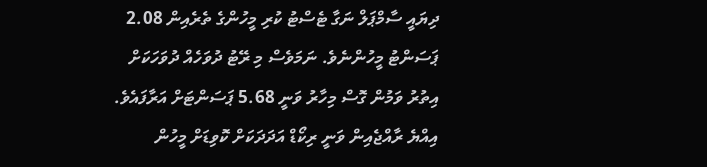ދިޔައީ ސާމްޕަލް ނަގާ ޓެސްޓު ކުރި މީހުންގެ ތެރެއިން 2.08 ޕަސަންޓު މީހުންނެވެ. ނަމަވެސް މި ރޭޓު ދުވަހެއް ދުވަހަކަށް އިތުރު ވަމުން ގޮސް މިހާރު ވަނީ 5.68 ޕަސަންޓަށް އަރާފައެވެ.
އިއްޔެ ރާއްޖެއިން ވަނީ ރިކޯޑް އަދަދަކަށް ކޮވިޑަށް މީހުން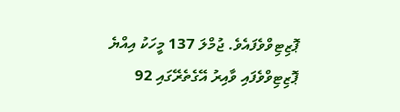ޕޮޒިޓިވްވެފައެވެ. ޖުމްލަ 137 މީހަކު އިއްޔެ ޕޮޒިޓިވްވެފައި ވާއިރު އޭގެތެރޭގައި 92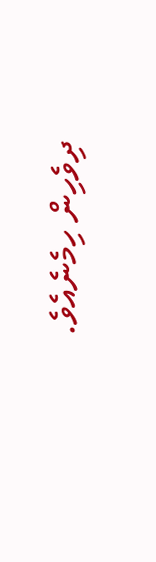ދިވެހިން ހިމެނެއެވެ.